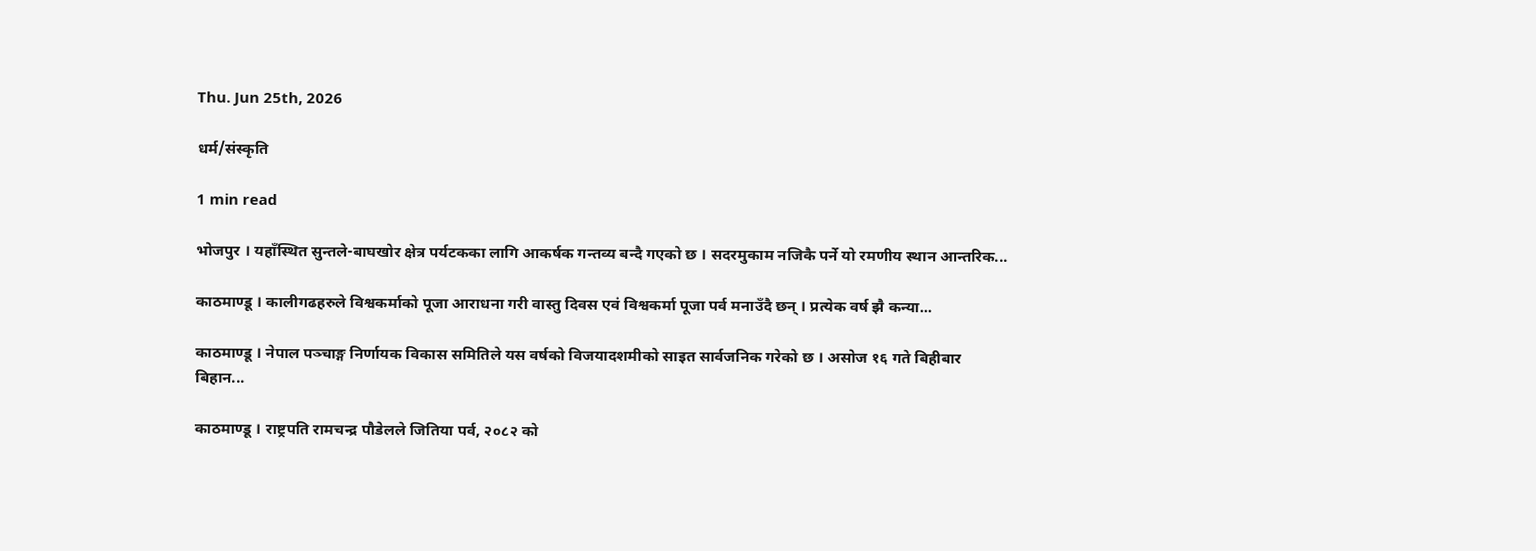Thu. Jun 25th, 2026

धर्म/संस्कृति

1 min read

भोजपुर । यहाँस्थित सुन्तले-बाघखोर क्षेत्र पर्यटकका लागि आकर्षक गन्तव्य बन्दै गएको छ । सदरमुकाम नजिकै पर्ने यो रमणीय स्थान आन्तरिक...

काठमाण्डू । कालीगढहरुले विश्वकर्माको पूजा आराधना गरी वास्तु दिवस एवं विश्वकर्मा पूजा पर्व मनाउँदै छन् । प्रत्येक वर्ष झै कन्या...

काठमाण्डू । नेपाल पञ्चाङ्ग निर्णायक विकास समितिले यस वर्षको विजयादशमीको साइत सार्वजनिक गरेको छ । असोज १६ गते बिहीबार बिहान...

काठमाण्डू । राष्ट्रपति रामचन्द्र पौडेलले जितिया पर्व, २०८२ को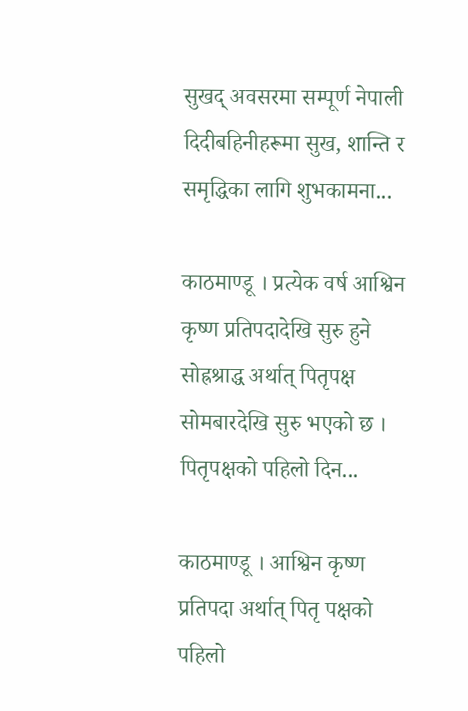सुखद् अवसरमा सम्पूर्ण नेपाली दिदीबहिनीहरूमा सुख, शान्ति र समृद्धिका लागि शुभकामना...

काठमाण्डू । प्रत्येक वर्ष आश्विन कृष्ण प्रतिपदादेखि सुरु हुने सोह्रश्राद्ध अर्थात् पितृपक्ष सोमबारदेखि सुरु भएको छ । पितृपक्षको पहिलो दिन...

काठमाण्डू । आश्विन कृष्ण प्रतिपदा अर्थात् पितृ पक्षको पहिलो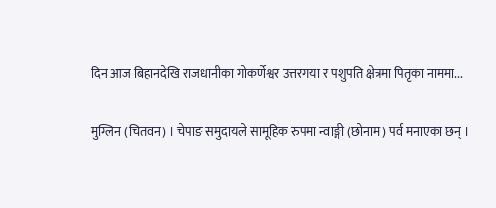दिन आज बिहानदेखि राजधानीका गोकर्णेश्वर उत्तरगया र पशुपति क्षेत्रमा पितृका नाममा...

मुग्लिन (चितवन) । चेपाङ समुदायले सामूहिक रुपमा न्वाङ्गी (छोनाम) पर्व मनाएका छन् ।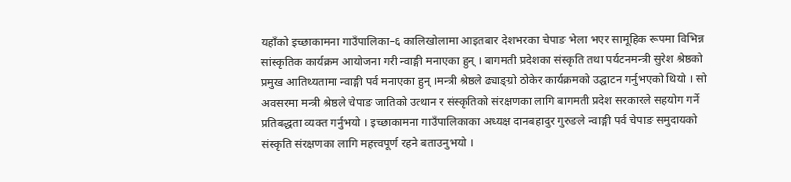यहाँको इच्छाकामना गाउँपालिका–६ कालिखोलामा आइतबार देशभरका चेपाङ भेला भएर सामूहिक रूपमा विभिन्न सांस्कृतिक कार्यक्रम आयोजना गरी न्वाङ्गी मनाएका हुन् । बागमती प्रदेशका संस्कृति तथा पर्यटनमन्त्री सुरेश श्रेष्ठको प्रमुख आतिथ्यतामा न्वाङ्गी पर्व मनाएका हुन् ।मन्त्री श्रेष्ठले ढ्याङ्ग्रो ठोकेर कार्यक्रमको उद्घाटन गर्नुभएको थियो । सो अवसरमा मन्त्री श्रेष्ठले चेपाङ जातिको उत्थान र संस्कृतिको संरक्षणका लागि बागमती प्रदेश सरकारले सहयोग गर्ने प्रतिबद्धता व्यक्त गर्नुभयो । इच्छाकामना गाउँपालिकाका अध्यक्ष दानबहादुर गुरुङले न्वाङ्गी पर्व चेपाङ समुदायको संस्कृति संरक्षणका लागि महत्त्वपूर्ण रहने बताउनुभयो ।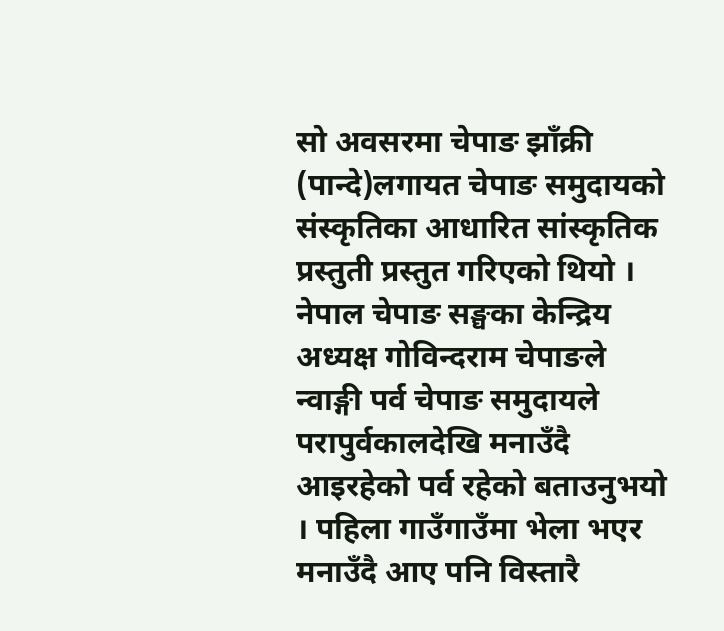सो अवसरमा चेपाङ झाँक्री (पान्दे)लगायत चेपाङ समुदायको संस्कृतिका आधारित सांस्कृतिक प्रस्तुती प्रस्तुत गरिएको थियो । नेपाल चेपाङ सङ्घका केन्द्रिय अध्यक्ष गोविन्दराम चेपाङले न्वाङ्गी पर्व चेपाङ समुदायले परापुर्वकालदेखि मनाउँदै आइरहेको पर्व रहेको बताउनुभयो । पहिला गाउँगाउँमा भेला भएर मनाउँदै आए पनि विस्तारै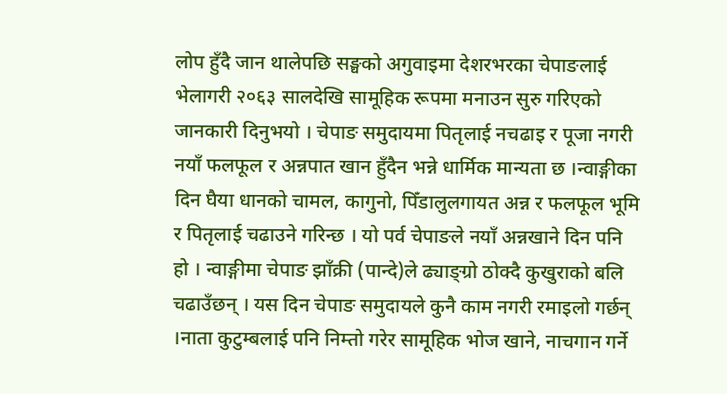लोप हुँदै जान थालेपछि सङ्घको अगुवाइमा देशरभरका चेपाङलाई भेलागरी २०६३ सालदेखि सामूहिक रूपमा मनाउन सुरु गरिएको जानकारी दिनुभयो । चेपाङ समुदायमा पितृलाई नचढाइ र पूजा नगरी नयाँ फलफूल र अन्नपात खान हुँदैन भन्ने धार्मिक मान्यता छ ।न्वाङ्गीका दिन घैया धानको चामल, कागुनो, पिँडालुलगायत अन्न र फलफूल भूमि र पितृलाई चढाउने गरिन्छ । यो पर्व चेपाङले नयाँ अन्नखाने दिन पनि हो । न्वाङ्गीमा चेपाङ झाँक्री (पान्दे)ले ढ्याङ्ग्रो ठोक्दै कुखुराको बलि चढाउँछन् । यस दिन चेपाङ समुदायले कुनै काम नगरी रमाइलो गर्छन् ।नाता कुटुम्बलाई पनि निम्तो गरेर सामूहिक भोज खाने, नाचगान गर्ने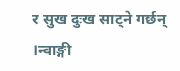र सुख दुःख साट्ने गर्छन् ।न्वाङ्गी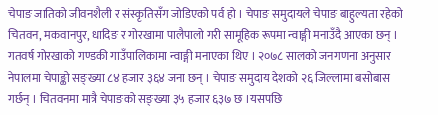चेपाङ जातिको जीवनशैली र संस्कृतिसँग जोडिएको पर्व हो । चेपाङ समुदायले चेपाङ बाहुल्यता रहेको चितवन, मकवानपुर, धादिङ र गोरखामा पालैपालो गरी सामूहिक रूपमा न्वाङ्गी मनाउँदै आएका छन् । गतवर्ष गोरखाको गण्डकी गाउँपालिकामा न्वाङ्गी मनाएका थिए । २०७८ सालको जनगणना अनुसार नेपालमा चेपाङ्को सङ्ख्या ८४ हजार ३६४ जना छन् । चेपाङ समुदाय देशको २६ जिल्लामा बसोबास गर्छन् । चितवनमा मात्रै चेपाङको सङ्ख्या ३५ हजार ६३७ छ ।यसपछि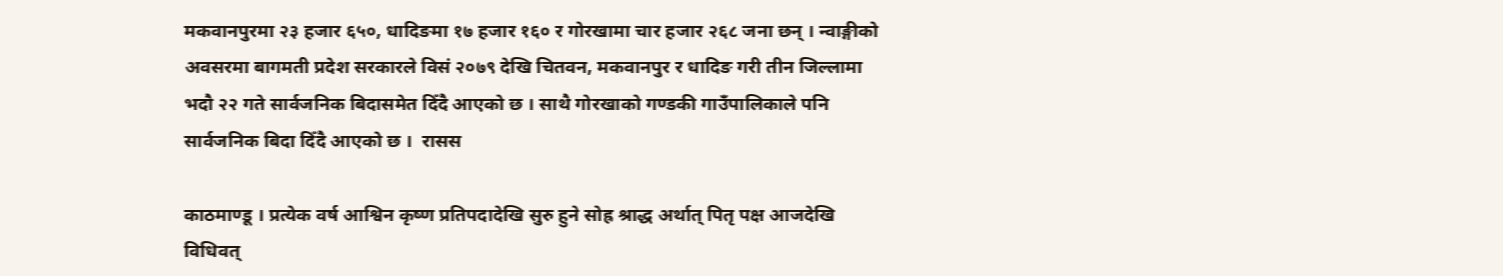मकवानपुरमा २३ हजार ६५०, धादिङमा १७ हजार १६० र गोरखामा चार हजार २६८ जना छन् । न्वाङ्गीको अवसरमा बागमती प्रदेश सरकारले विसं २०७९ देखि चितवन, मकवानपुर र धादिङ गरी तीन जिल्लामा भदौ २२ गते सार्वजनिक बिदासमेत दिँदै आएको छ । साथै गोरखाको गण्डकी गाउँपालिकाले पनि सार्वजनिक बिदा दिँदै आएको छ ।  रासस

काठमाण्डू । प्रत्येक वर्ष आश्विन कृष्ण प्रतिपदादेखि सुरु हुने सोह्र श्राद्ध अर्थात् पितृ पक्ष आजदेखि विधिवत्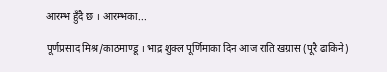आरम्भ हुँदै छ । आरम्भका...

पूर्णप्रसाद मिश्र/काठमाण्डू । भाद्र शुक्ल पूर्णिमाका दिन आज राति खग्रास (पूरै ढाकिने)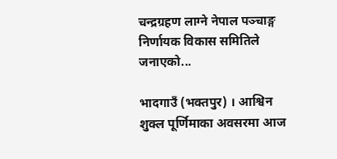चन्द्रग्रहण लाग्ने नेपाल पञ्चाङ्ग निर्णायक विकास समितिले जनाएको...

भादगाउँ (भक्तपुर) । आश्विन शुक्ल पूर्णिमाका अवसरमा आज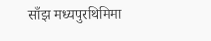साँझ मध्यपुरथिमिमा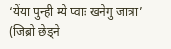‘येंया पुन्ही म्ये प्वाः खनेगु जात्रा’ (जिब्रो छेड्ने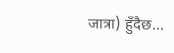जात्रा) हुँदैछ...